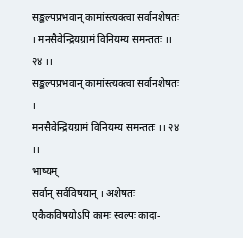सङ्कल्पप्रभवान् कामांस्त्यक्त्वा सर्वानशेषतः । मनसैवेन्द्रियग्रामं विनियम्य समन्ततः ।। २४ ।।
सङ्कल्पप्रभवान् कामांस्त्यक्त्वा सर्वानशेषतः ।
मनसैवेन्द्रियग्रामं विनियम्य समन्ततः ।। २४ ।।
भाष्यम्
सर्वान् सर्वविषयान् । अशेषतः एकैकविषयोऽपि कामः स्वल्पः कादा-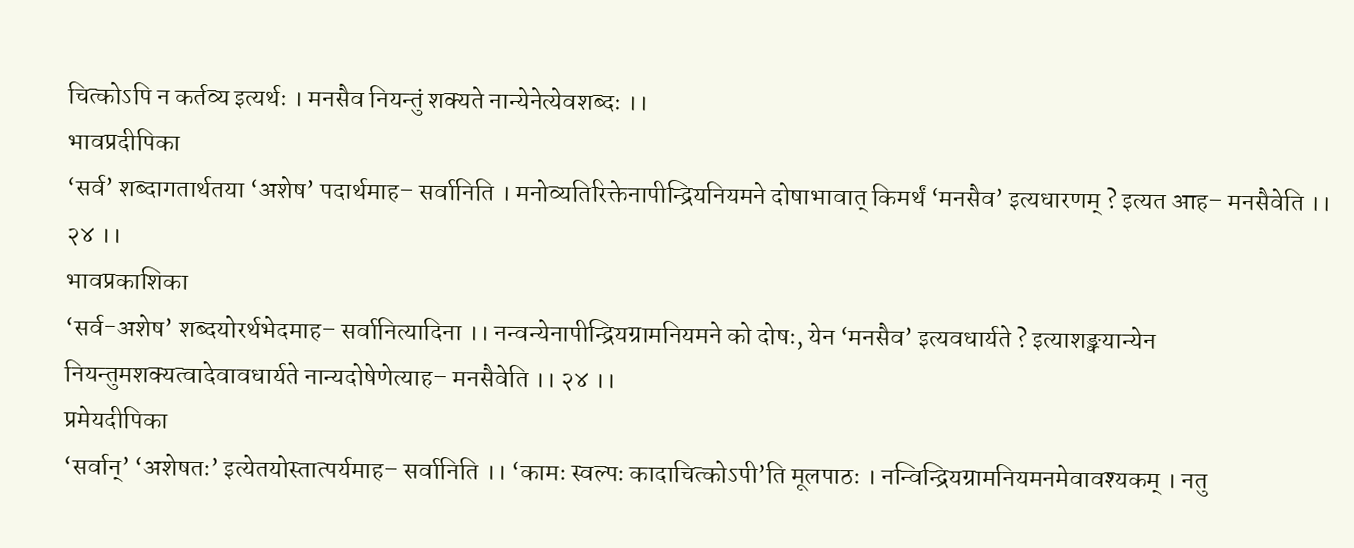चित्कोऽपि न कर्तव्य इत्यर्थः । मनसैव नियन्तुं शक्यते नान्येनेत्येवशब्दः ।।
भावप्रदीपिका
‘सर्व’ शब्दागतार्थतया ‘अशेष’ पदार्थमाह– सर्वानिति । मनोव्यतिरिक्तेनापीन्द्रियनियमने दोषाभावात् किमर्थं ‘मनसैव’ इत्यधारणम् ? इत्यत आह– मनसैवेति ।। २४ ।।
भावप्रकाशिका
‘सर्व-अशेष’ शब्दयोरर्थभेदमाह– सर्वानित्यादिना ।। नन्वन्येनापीन्द्रियग्रामनियमने को दोषः, येन ‘मनसैव’ इत्यवधार्यते ? इत्याशङ्क्यान्येन नियन्तुमशक्यत्वादेवावधार्यते नान्यदोषेणेत्याह– मनसैवेति ।। २४ ।।
प्रमेयदीपिका
‘सर्वान्’ ‘अशेषतः’ इत्येतयोस्तात्पर्यमाह– सर्वानिति ।। ‘कामः स्वल्पः कादाचित्कोऽपी’ति मूलपाठः । नन्विन्द्रियग्रामनियमनमेवावश्यकम् । नतु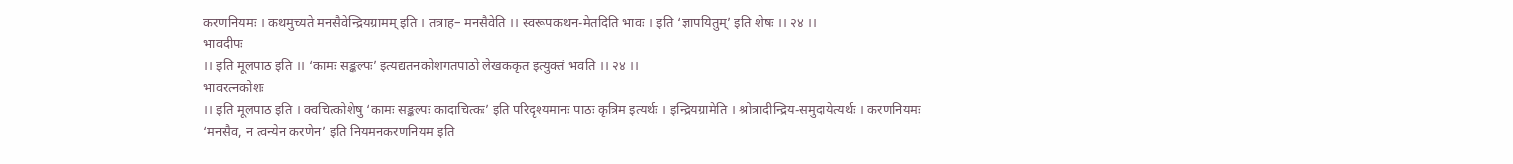करणनियमः । कथमुच्यते मनसैवेन्द्रियग्रामम् इति । तत्राह– मनसैवेति ।। स्वरूपकथन-मेतदिति भावः । इति ‘ज्ञापयितुम्’ इति शेषः ।। २४ ।।
भावदीपः
।। इति मूलपाठ इति ।। ‘कामः सङ्कल्पः’ इत्यद्यतनकोशगतपाठो लेखककृत इत्युक्तं भवति ।। २४ ।।
भावरत्नकोशः
।। इति मूलपाठ इति । क्वचित्कोशेषु ‘कामः सङ्कल्पः कादाचित्कः’ इति परिदृश्यमानः पाठः कृत्रिम इत्यर्थः । इन्द्रियग्रामेति । श्रोत्रादीन्द्रिय-समुदायेत्यर्थः । करणनियमः ‘मनसैव, न त्वन्येन करणेन’ इति नियमनकरणनियम इति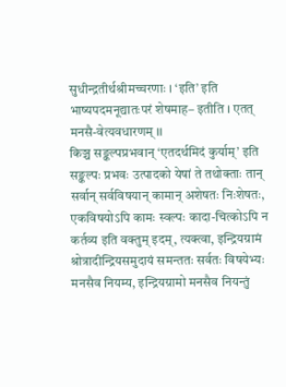सुधीन्द्रतीर्थश्रीमच्चरणाः । ‘इति’ इति भाष्यपदमनूद्यातःपरं शेषमाह– इतीति । एतत् मनसै-वेत्यवधारणम् ।।
किञ्च सङ्कल्पप्रभवान् ‘एतदर्थमिदं कुर्याम्’ इति सङ्कल्पः प्रभवः उत्पादको येषां ते तथोक्ताः तान् सर्वान् सर्वविषयान् कामान् अशेषतः निःशेषतः, एकविषयोऽपि कामः स्वल्पः कादा-चित्कोऽपि न कर्तव्य इति वक्तुम् इदम्, त्यक्त्वा, इन्द्रियग्रामं श्रोत्रादीन्द्रियसमुदायं समन्ततः सर्वतः विषयेभ्यः मनसैव नियम्य, इन्द्रियग्रामो मनसैव नियन्तुं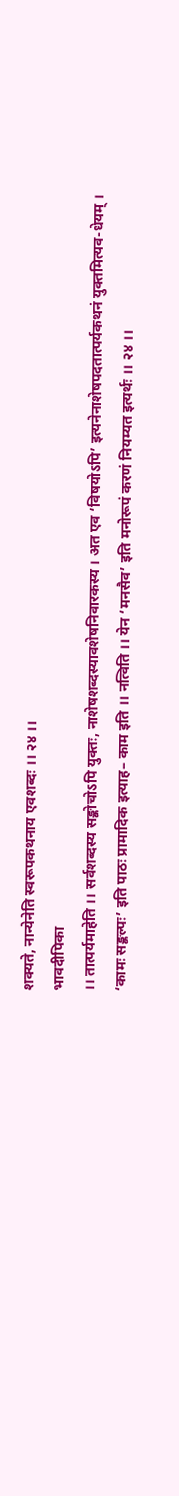शक्यते, नान्येनेति स्वरूपकथनाय एवशब्दः ।। २४ ।।
भावदीपिका
।। तात्पर्यमाहेति ।। सर्वशब्दस्य सङ्कोचोऽपि युक्तः, नाशेषशब्दस्यावशेषनिवारकस्य । अत एव ‘विषयोऽपि’ इत्यनेनाशेषपदतात्पर्यकथनं युक्तमित्यव-धेयम् । ‘कामः सङ्कल्पः’ इति पाठः प्रामादिक इत्याह– काम इति ।। नत्विति ।। येन ‘मनसैव’ इति मनोरूपं करणं नियम्यत इत्यर्थः ।। २४ ।।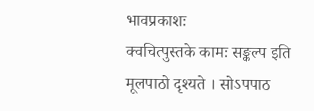भावप्रकाशः
क्वचित्पुस्तके कामः सङ्कल्प इति मूलपाठो दृश्यते । सोऽपपाठ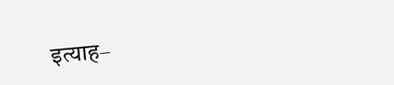इत्याह–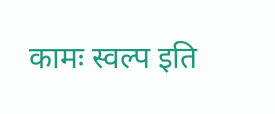कामः स्वल्प इति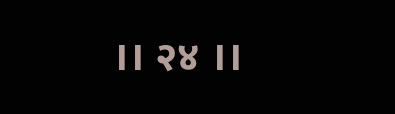।। २४ ।।